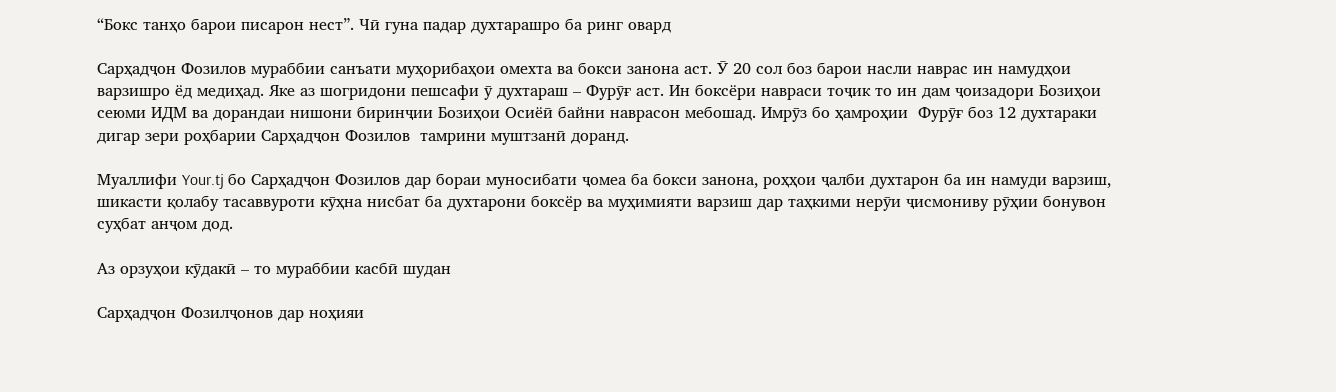“Бокс танҳо барои писарон нест”. Чӣ гуна падар духтарашро ба ринг овард

Сарҳадҷон Фозилов мураббии санъати муҳорибаҳои омехта ва бокси занона аст. Ӯ 20 сол боз барои насли наврас ин намудҳои варзишро ёд медиҳад. Яке аз шогридони пешсафи ӯ духтараш – Фурӯғ аст. Ин боксёри навраси тоҷик то ин дам ҷоизадори Бозиҳои сеюми ИДМ ва дорандаи нишони биринҷии Бозиҳои Осиёӣ байни наврасон мебошад. Имрӯз бо ҳамроҳии  Фурӯғ боз 12 духтараки дигар зери роҳбарии Сарҳадҷон Фозилов  тамрини муштзанӣ доранд.

Муаллифи Your.tj бо Сарҳадҷон Фозилов дар бораи муносибати ҷомеа ба бокси занона, роҳҳои ҷалби духтарон ба ин намуди варзиш, шикасти қолабу тасаввуроти кӯҳна нисбат ба духтарони боксёр ва муҳимияти варзиш дар таҳкими нерӯи ҷисмониву рӯҳии бонувон суҳбат анҷом дод.

Аз орзуҳои кӯдакӣ – то мураббии касбӣ шудан

Сарҳадҷон Фозилҷонов дар ноҳияи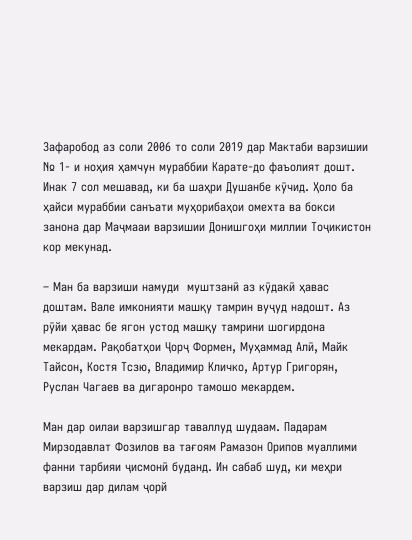Зафаробод аз соли 2006 то соли 2019 дар Мактаби варзишии № 1- и ноҳия ҳамчун мураббии Карате-до фаъолият дошт. Инак 7 сол мешавад, ки ба шаҳри Душанбе кӯчид. Ҳоло ба ҳайси мураббии санъати муҳорибаҳои омехта ва бокси занона дар Маҷмааи варзишии Донишгоҳи миллии Тоҷикистон кор мекунад.

– Ман ба варзиши намуди  муштзанӣ аз кӯдакӣ ҳавас доштам. Вале имконияти машқу тамрин вуҷуд надошт. Аз рӯйи ҳавас бе ягон устод машқу тамрини шогирдона мекардам. Рақобатҳои Ҷорҷ Формен, Муҳаммад Алӣ, Майк Тайсон, Костя Тсзю, Владимир Кличко, Артур Григорян, Руслан Чагаев ва дигаронро тамошо мекардем.

Ман дар оилаи варзишгар таваллуд шудаам. Падарам Мирзодавлат Фозилов ва тағоям Рамазон Орипов муаллими фанни тарбияи ҷисмонӣ буданд. Ин сабаб шуд, ки меҳри варзиш дар дилам ҷорй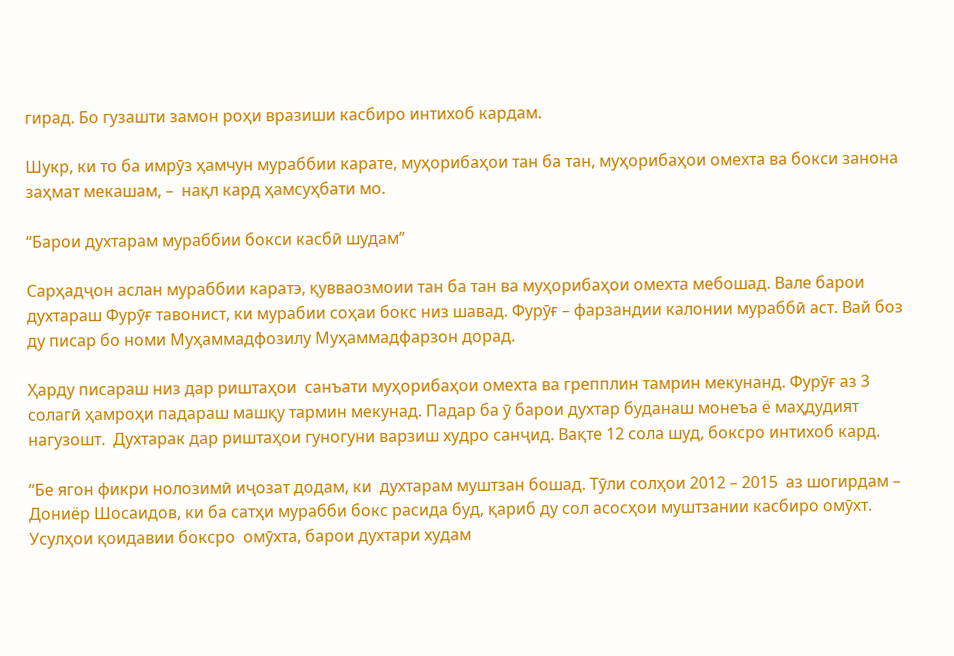гирад. Бо гузашти замон роҳи вразиши касбиро интихоб кардам.

Шукр, ки то ба имрӯз ҳамчун мураббии карате, муҳорибаҳои тан ба тан, муҳорибаҳои омехта ва бокси занона заҳмат мекашам, –  нақл кард ҳамсуҳбати мо.

“Барои духтарам мураббии бокси касбӣ шудам”

Сарҳадҷон аслан мураббии каратэ, қувваозмоии тан ба тан ва муҳорибаҳои омехта мебошад. Вале барои духтараш Фурӯғ тавонист, ки мурабии соҳаи бокс низ шавад. Фурӯғ – фарзандии калонии мураббӣ аст. Вай боз ду писар бо номи Муҳаммадфозилу Муҳаммадфарзон дорад.

Ҳарду писараш низ дар риштаҳои  санъати муҳорибаҳои омехта ва грепплин тамрин мекунанд. Фурӯғ аз 3 солагӣ ҳамроҳи падараш машқу тармин мекунад. Падар ба ӯ барои духтар буданаш монеъа ё маҳдудият нагузошт.  Духтарак дар риштаҳои гуногуни варзиш худро санҷид. Вақте 12 сола шуд, боксро интихоб кард.

“Бе ягон фикри нолозимӣ иҷозат додам, ки  духтарам муштзан бошад. Тӯли солҳои 2012 – 2015  аз шогирдам – Дониёр Шосаидов, ки ба сатҳи мурабби бокс расида буд, қариб ду сол асосҳои муштзании касбиро омӯхт. Усулҳои қоидавии боксро  омӯхта, барои духтари худам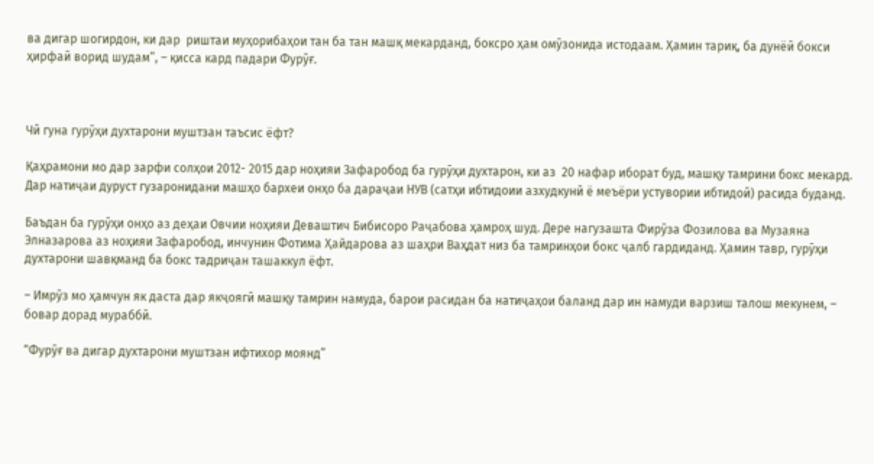ва дигар шогирдон, ки дар  риштаи муҳорибаҳои тан ба тан машқ мекарданд, боксро ҳам омӯзонида истодаам. Ҳамин тариқ, ба дунёӣ бокси ҳирфаӣ ворид шудам”, – қисса кард падари Фурӯғ.



Чӣ гуна гурӯҳи духтарони муштзан таъсис ёфт?

Қаҳрамони мо дар зарфи солҳои 2012- 2015 дар ноҳияи Зафаробод ба гурӯҳи духтарон, ки аз  20 нафар иборат буд, машқу тамрини бокс мекард.  Дар натиҷаи дуруст гузаронидани машҳо бархеи онҳо ба дараҷаи НУВ (сатҳи ибтидоии азхудкунӣ ё меъёри устувории ибтидоӣ) расида буданд.

Баъдан ба гурӯҳи онҳо аз деҳаи Овчии ноҳияи Деваштич Бибисоро Раҷабова ҳамроҳ шуд. Дере нагузашта Фирӯза Фозилова ва Музаяна Элназарова аз ноҳияи Зафаробод, инчунин Фотима Ҳайдарова аз шаҳри Ваҳдат низ ба тамринҳои бокс ҷалб гардиданд. Ҳамин тавр, гурӯҳи духтарони шавқманд ба бокс тадриҷан ташаккул ёфт.

– Имрӯз мо ҳамчун як даста дар якҷоягӣ машқу тамрин намуда, барои расидан ба натиҷаҳои баланд дар ин намуди варзиш талош мекунем, – бовар дорад мураббӣ.

“Фурӯғ ва дигар духтарони муштзан ифтихор моянд”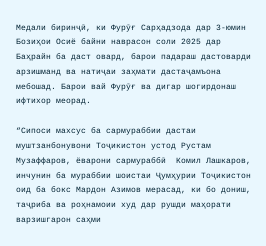Медали биринҷӣ, ки Фурӯғ Сарҳадзода дар 3-юмин Бозиҳои Осиё байни наврасон соли 2025 дар Баҳрайн ба даст овард, барои падараш дастоварди арзишманд ва натиҷаи заҳмати дастаҷамъона мебошад. Барои вай Фурӯғ ва дигар шогирдонаш ифтихор меорад.

“Сипоси махсус ба сармураббии дастаи муштзанбонувони Тоҷикистон устод Рустам Музаффаров, ёварони сармураббӣ  Комил Лашкаров, инчунин ба мураббии шоистаи Ҷумҳурии Тоҷикистон оид ба бокс Мардон Азимов мерасад, ки бо дониш, таҷриба ва роҳнамоии худ дар рушди маҳорати варзишгарон саҳми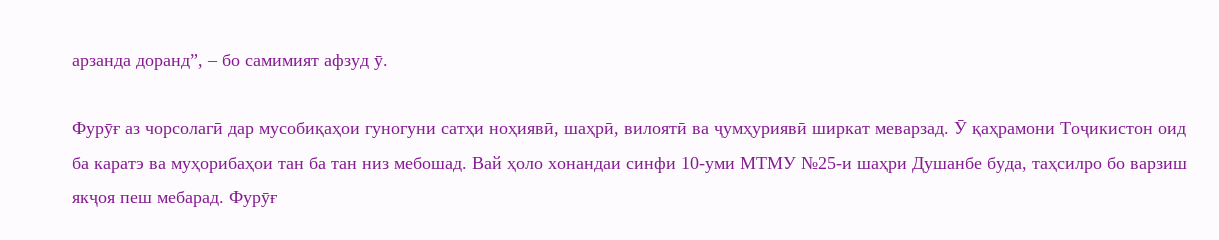арзанда доранд”, – бо самимият афзуд ӯ.

Фурӯғ аз чорсолагӣ дар мусобиқаҳои гуногуни сатҳи ноҳиявӣ, шаҳрӣ, вилоятӣ ва ҷумҳуриявӣ ширкат меварзад. Ӯ қаҳрамони Тоҷикистон оид ба каратэ ва муҳорибаҳои тан ба тан низ мебошад. Вай ҳоло хонандаи синфи 10-уми МТМУ №25-и шаҳри Душанбе буда, таҳсилро бо варзиш якҷоя пеш мебарад. Фурӯғ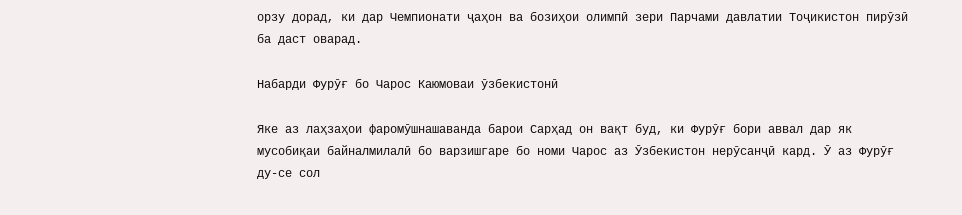орзу дорад, ки дар Чемпионати ҷаҳон ва бозиҳои олимпӣ зери Парчами давлатии Тоҷикистон пирӯзӣ ба даст оварад.

Набарди Фурӯғ бо Чарос Каюмоваи ӯзбекистонӣ

Яке аз лаҳзаҳои фаромӯшнашаванда барои Сарҳад он вақт буд, ки Фурӯғ бори аввал дар як мусобиқаи байналмилалӣ бо варзишгаре бо номи Чарос аз Ӯзбекистон нерӯсанҷӣ кард. Ӯ аз Фурӯғ ду-се сол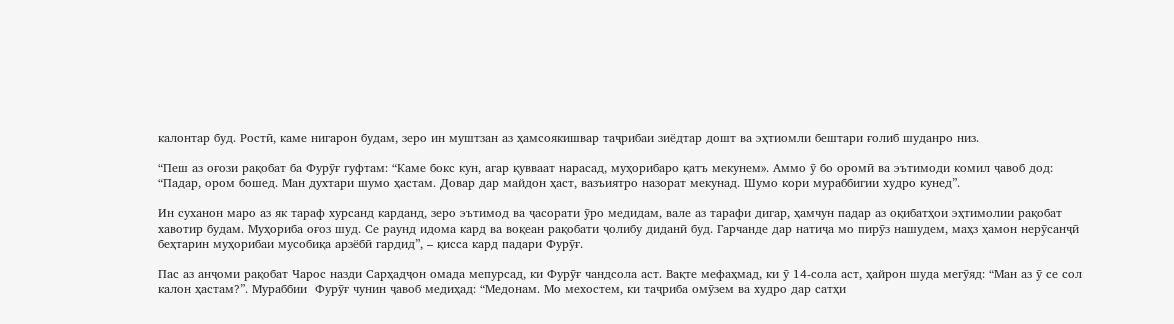калонтар буд. Ростӣ, каме нигарон будам, зеро ин муштзан аз ҳамсоякишвар таҷрибаи зиёдтар дошт ва эҳтиомли бештари ғолиб шуданро низ.

“Пеш аз оғози рақобат ба Фурӯғ гуфтам: “Каме бокс кун, агар қувваат нарасад, муҳорибаро қатъ мекунем». Аммо ӯ бо оромӣ ва эътимоди комил ҷавоб дод: “Падар, ором бошед. Ман духтари шумо ҳастам. Довар дар майдон ҳаст, вазъиятро назорат мекунад. Шумо кори мураббигии худро кунед”.

Ин суханон маро аз як тараф хурсанд карданд, зеро эътимод ва ҷасорати ӯро медидам, вале аз тарафи дигар, ҳамчун падар аз оқибатҳои эҳтимолии рақобат хавотир будам. Муҳориба оғоз шуд. Се раунд идома кард ва воқеан рақобати ҷолибу диданӣ буд. Гарчанде дар натиҷа мо пирӯз нашудем, маҳз ҳамон нерӯсанҷӣ беҳтарин муҳорибаи мусобиқа арзёбӣ гардид”, – қисса кард падари Фурӯғ.

Пас аз анҷоми рақобат Чарос назди Сарҳадҷон омада мепурсад, ки Фурӯғ чандсола аст. Вақте мефаҳмад, ки ӯ 14-сола аст, ҳайрон шуда мегӯяд: “Ман аз ӯ се сол калон ҳастам?”. Мураббии  Фурӯғ чунин ҷавоб медиҳад: “Медонам. Мо мехостем, ки таҷриба омӯзем ва худро дар сатҳи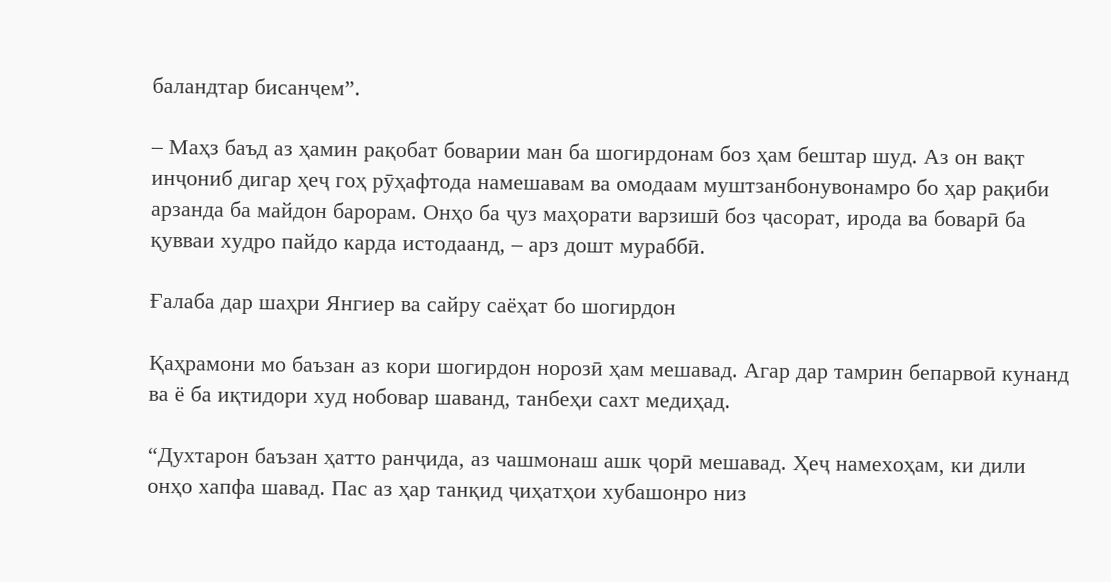баландтар бисанҷем”.

– Маҳз баъд аз ҳамин рақобат боварии ман ба шогирдонам боз ҳам бештар шуд. Аз он вақт инҷониб дигар ҳеҷ гоҳ рӯҳафтода намешавам ва омодаам муштзанбонувонамро бо ҳар рақиби арзанда ба майдон барорам. Онҳо ба ҷуз маҳорати варзишӣ боз ҷасорат, ирода ва боварӣ ба қувваи худро пайдо карда истодаанд, – арз дошт мураббӣ.

Ғалаба дар шаҳри Янгиер ва сайру саёҳат бо шогирдон

Қаҳрамони мо баъзан аз кори шогирдон норозӣ ҳам мешавад. Агар дар тамрин бепарвоӣ кунанд ва ё ба иқтидори худ нобовар шаванд, танбеҳи сахт медиҳад.

“Духтарон баъзан ҳатто ранҷида, аз чашмонаш ашк ҷорӣ мешавад. Ҳеҷ намехоҳам, ки дили онҳо хапфа шавад. Пас аз ҳар танқид ҷиҳатҳои хубашонро низ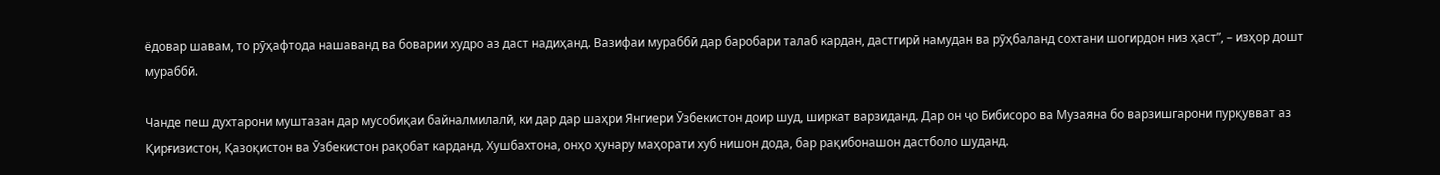ёдовар шавам, то рӯҳафтода нашаванд ва боварии худро аз даст надиҳанд. Вазифаи мураббӣ дар баробари талаб кардан, дастгирӣ намудан ва рӯҳбаланд сохтани шогирдон низ ҳаст”, – изҳор дошт мураббӣ.

Чанде пеш духтарони муштазан дар мусобиқаи байналмилалӣ, ки дар дар шаҳри Янгиери Ӯзбекистон доир шуд, ширкат варзиданд. Дар он ҷо Бибисоро ва Музаяна бо варзишгарони пурқувват аз Қирғизистон, Қазоқистон ва Ӯзбекистон рақобат карданд. Хушбахтона, онҳо ҳунару маҳорати хуб нишон дода, бар рақибонашон дастболо шуданд.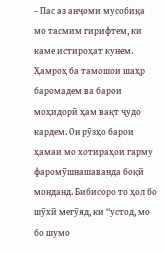– Пас аз анҷоми мусобиқа мо тасмим гирифтем, ки каме истироҳат кунем. Ҳамроҳ ба тамошои шаҳр баромадем ва барои моҳидорӣ ҳам вақт ҷудо кардем. Он рӯзҳо барои ҳамаи мо хотираҳои гарму фаромӯшнашаванда боқӣ монданд. Бибисоро то ҳол бо шӯхӣ мегӯяд, ки “устод, мо бо шумо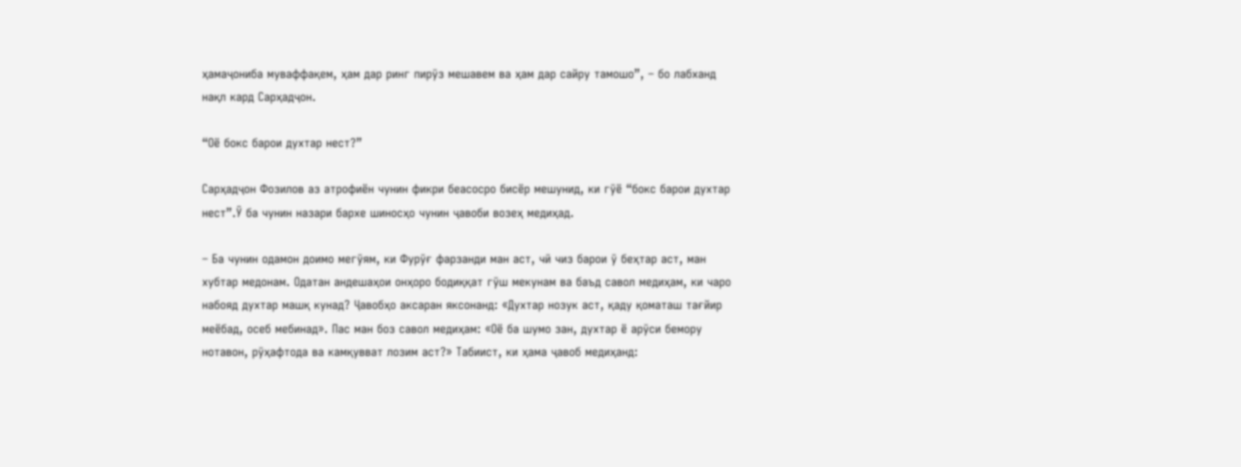ҳамаҷониба муваффақем, ҳам дар ринг пирӯз мешавем ва ҳам дар сайру тамошо”, – бо лабханд нақл кард Сарҳадҷон.

“Оё бокс барои духтар нест?”

Сарҳадҷон Фозилов аз атрофиён чунин фикри беасосро бисёр мешунид, ки гӯё “бокс барои духтар нест”.Ӯ ба чунин назари бархе шиносҳо чунин ҷавоби возеҳ медиҳад.

– Ба чунин одамон доимо мегӯям, ки Фурӯғ фарзанди ман аст, чӣ чиз барои ӯ беҳтар аст, ман хубтар медонам. Одатан андешаҳои онҳоро бодиққат гӯш мекунам ва баъд савол медиҳам, ки чаро набояд духтар машқ кунад? Ҷавобҳо аксаран яксонанд: «Духтар нозук аст, қаду қоматаш тағйир меёбад, осеб мебинад». Пас ман боз савол медиҳам: «Оё ба шумо зан, духтар ё арӯси бемору нотавон, рӯҳафтода ва камқувват лозим аст?» Табиист, ки ҳама ҷавоб медиҳанд: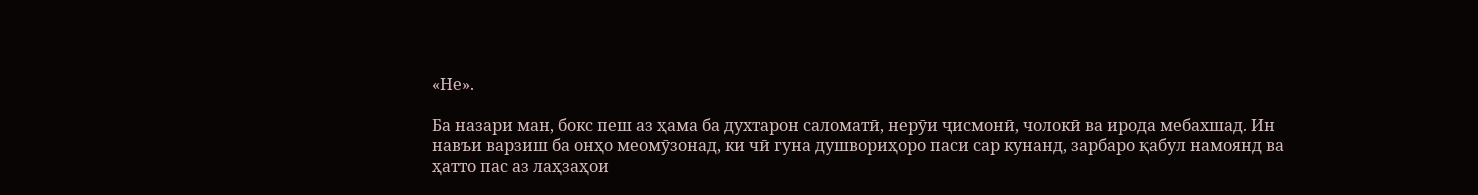«Не».

Ба назари ман, бокс пеш аз ҳама ба духтарон саломатӣ, нерӯи ҷисмонӣ, чолокӣ ва ирода мебахшад. Ин навъи варзиш ба онҳо меомӯзонад, ки чӣ гуна душвориҳоро паси сар кунанд, зарбаро қабул намоянд ва ҳатто пас аз лаҳзаҳои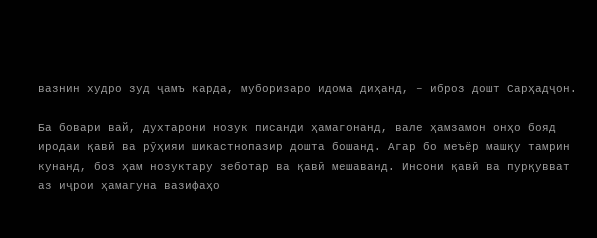вазнин худро зуд ҷамъ карда, муборизаро идома диҳанд, – иброз дошт Сарҳадҷон.

Ба бовари вай, духтарони нозук писанди ҳамагонанд, вале ҳамзамон онҳо бояд иродаи қавӣ ва рӯҳияи шикастнопазир дошта бошанд. Агар бо меъёр машқу тамрин кунанд, боз ҳам нозуктару зеботар ва қавӣ мешаванд. Инсони қавӣ ва пурқувват аз иҷрои ҳамагуна вазифаҳо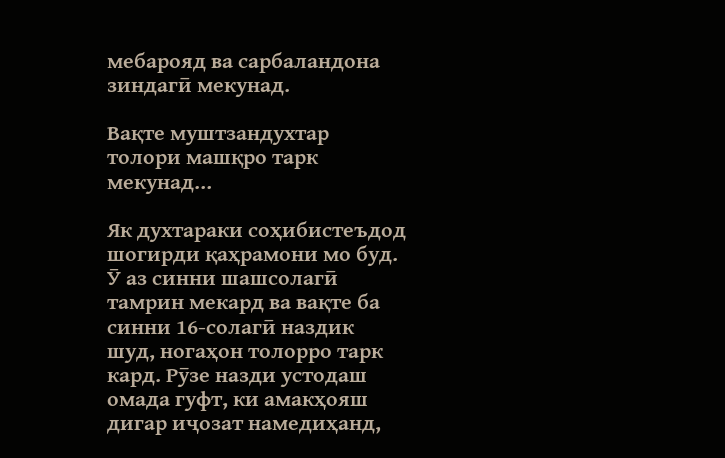мебарояд ва сарбаландона зиндагӣ мекунад.

Вақте муштзандухтар толори машқро тарк мекунад…

Як духтараки соҳибистеъдод шогирди қаҳрамони мо буд. Ӯ аз синни шашсолагӣ тамрин мекард ва вақте ба синни 16-солагӣ наздик шуд, ногаҳон толорро тарк кард. Рӯзе назди устодаш омада гуфт, ки амакҳояш дигар иҷозат намедиҳанд,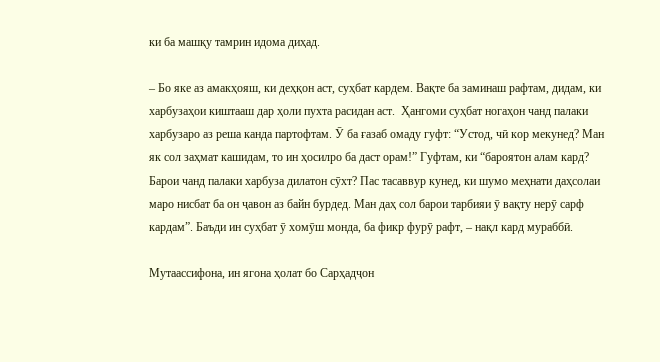ки ба машқу тамрин идома диҳад.

– Бо яке аз амакҳояш, ки деҳқон аст, суҳбат кардем. Вақте ба заминаш рафтам, дидам, ки  харбузаҳои киштааш дар ҳоли пухта расидан аст.  Ҳангоми суҳбат ногаҳон чанд палаки харбузаро аз реша канда партофтам. Ӯ ба ғазаб омаду гуфт: “Устод, чӣ кор мекунед? Ман як сол заҳмат кашидам, то ин ҳосилро ба даст орам!” Гуфтам, ки “бароятон алам кард? Барои чанд палаки харбуза дилатон сӯхт? Пас тасаввур кунед, ки шумо меҳнати даҳсолаи маро нисбат ба он ҷавон аз байн бурдед. Ман даҳ сол барои тарбияи ӯ вақту нерӯ сарф кардам”. Баъди ин суҳбат ӯ хомӯш монда, ба фикр фурӯ рафт, – нақл кард мураббӣ.

Мутаассифона, ин ягона ҳолат бо Сарҳадҷон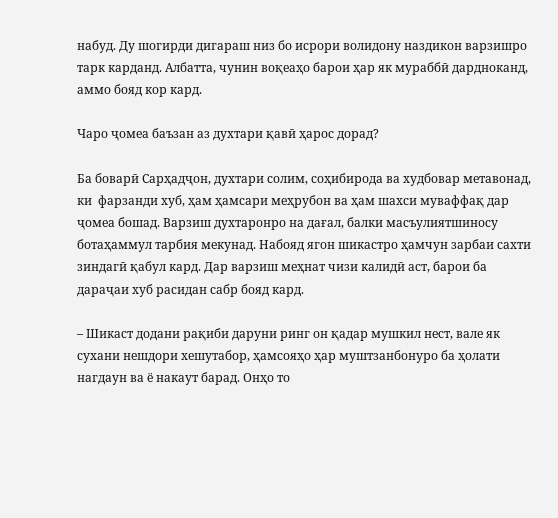набуд. Ду шогирди дигараш низ бо исрори волидону наздикон варзишро тарк карданд. Албатта, чунин воқеаҳо барои ҳар як мураббӣ дардноканд, аммо бояд кор кард.

Чаро ҷомеа баъзан аз духтари қавӣ ҳарос дорад?

Ба боварӣ Сарҳадҷон, духтари солим, соҳибирода ва худбовар метавонад, ки  фарзанди хуб, ҳам ҳамсари меҳрубон ва ҳам шахси муваффақ дар ҷомеа бошад. Варзиш духтаронро на дағал, балки масъулиятшиносу ботаҳаммул тарбия мекунад. Набояд ягон шикастро ҳамчун зарбаи сахти зиндагӣ қабул кард. Дар варзиш меҳнат чизи калидӣ аст, барои ба дараҷаи хуб расидан сабр бояд кард.

– Шикаст додани рақиби даруни ринг он қадар мушкил нест, вале як сухани нешдори хешутабор, ҳамсояҳо ҳар муштзанбонуро ба ҳолати нагдаун ва ё накаут барад. Онҳо то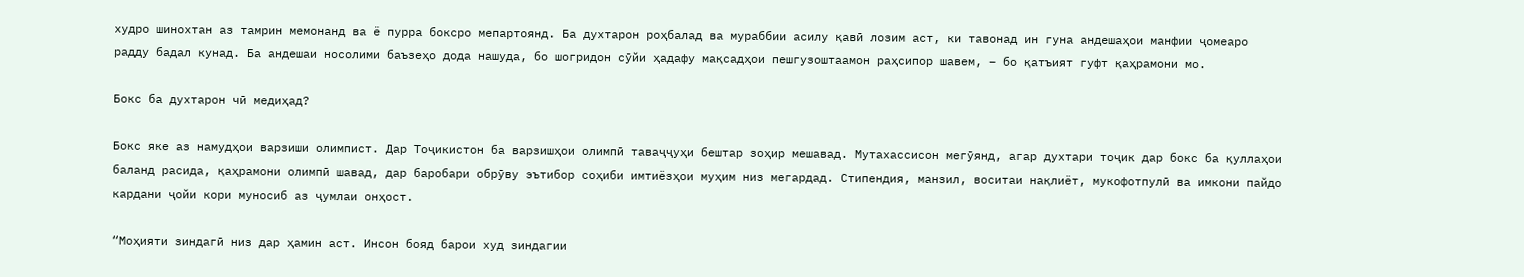худро шинохтан аз тамрин мемонанд ва ё пурра боксро мепартоянд. Ба духтарон роҳбалад ва мураббии асилу қавӣ лозим аст, ки тавонад ин гуна андешаҳои манфии ҷомеаро радду бадал кунад. Ба андешаи носолими баъзеҳо дода нашуда, бо шогридон сӯйи ҳадафу мақсадҳои пешгузоштаамон раҳсипор шавем, – бо қатъият гуфт қаҳрамони мо.

Бокс ба духтарон чӣ медиҳад?

Бокс яке аз намудҳои варзиши олимпист. Дар Тоҷикистон ба варзишҳои олимпӣ таваҷҷуҳи бештар зоҳир мешавад. Мутахассисон мегӯянд, агар духтари тоҷик дар бокс ба қуллаҳои баланд расида, қаҳрамони олимпӣ шавад, дар баробари обрӯву эътибор соҳиби имтиёзҳои муҳим низ мегардад. Стипендия, манзил, воситаи нақлиёт, мукофотпулӣ ва имкони пайдо кардани ҷойи кори муносиб аз ҷумлаи онҳост.

“Моҳияти зиндагӣ низ дар ҳамин аст. Инсон бояд барои худ зиндагии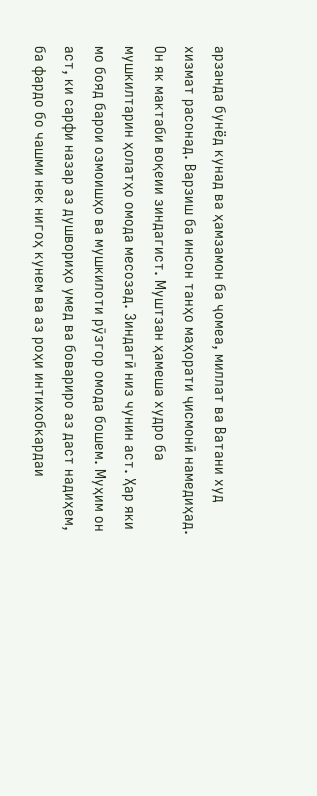арзанда бунёд кунад ва ҳамзамон ба ҷомеа, миллат ва Ватани худ хизмат расонад. Варзиш ба инсон танҳо маҳорати ҷисмонӣ намедиҳад. Он як мактаби воқеии зиндагист. Муштзан ҳамеша худро ба мушкилтарин ҳолатҳо омода месозад. Зиндагӣ низ чунин аст. Ҳар яки мо бояд барои озмоишҳо ва мушкилоти рӯзгор омода бошем. Муҳим он аст, ки сарфи назар аз душвориҳо умед ва бовариро аз даст надиҳем, ба фардо бо чашми нек нигоҳ кунем ва аз роҳи интихобкардаи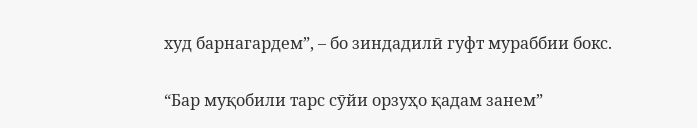худ барнагардем”, – бо зиндадилӣ гуфт мураббии бокс.

“Бар муқобили тарс сӯйи орзуҳо қадам занем”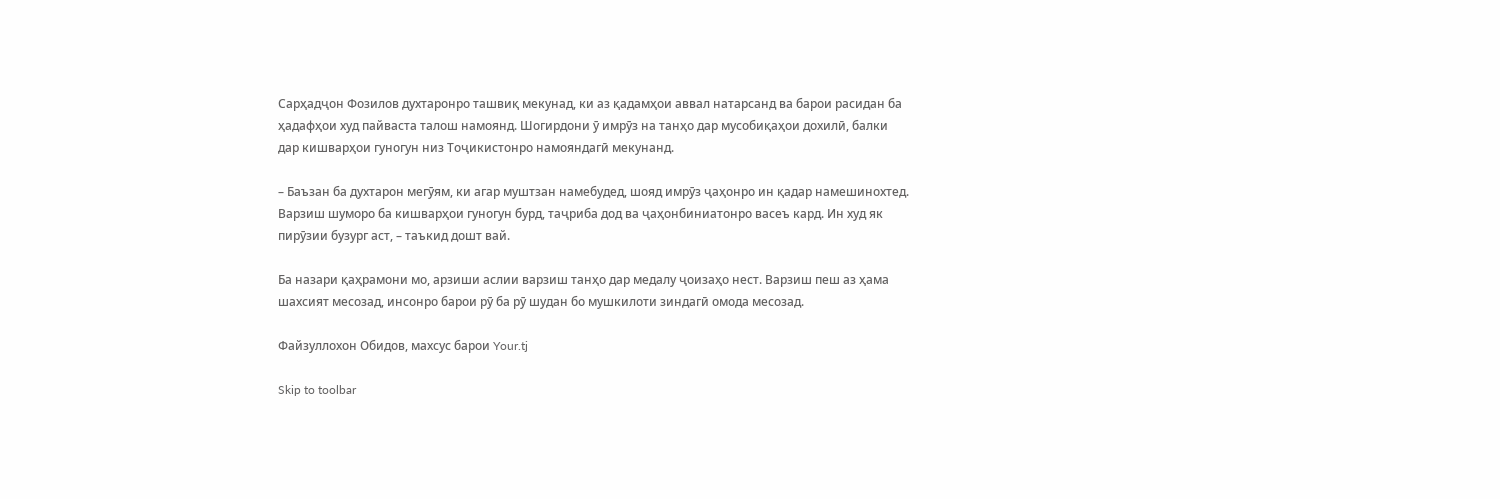Сарҳадҷон Фозилов духтаронро ташвиқ мекунад, ки аз қадамҳои аввал натарсанд ва барои расидан ба ҳадафҳои худ пайваста талош намоянд. Шогирдони ӯ имрӯз на танҳо дар мусобиқаҳои дохилӣ, балки дар кишварҳои гуногун низ Тоҷикистонро намояндагӣ мекунанд.

– Баъзан ба духтарон мегӯям, ки агар муштзан намебудед, шояд имрӯз ҷаҳонро ин қадар намешинохтед. Варзиш шуморо ба кишварҳои гуногун бурд, таҷриба дод ва ҷаҳонбиниатонро васеъ кард. Ин худ як пирӯзии бузург аст, – таъкид дошт вай.

Ба назари қаҳрамони мо, арзиши аслии варзиш танҳо дар медалу ҷоизаҳо нест. Варзиш пеш аз ҳама шахсият месозад, инсонро барои рӯ ба рӯ шудан бо мушкилоти зиндагӣ омода месозад.

Файзуллохон Обидов, махсус барои Your.tj

Skip to toolbar